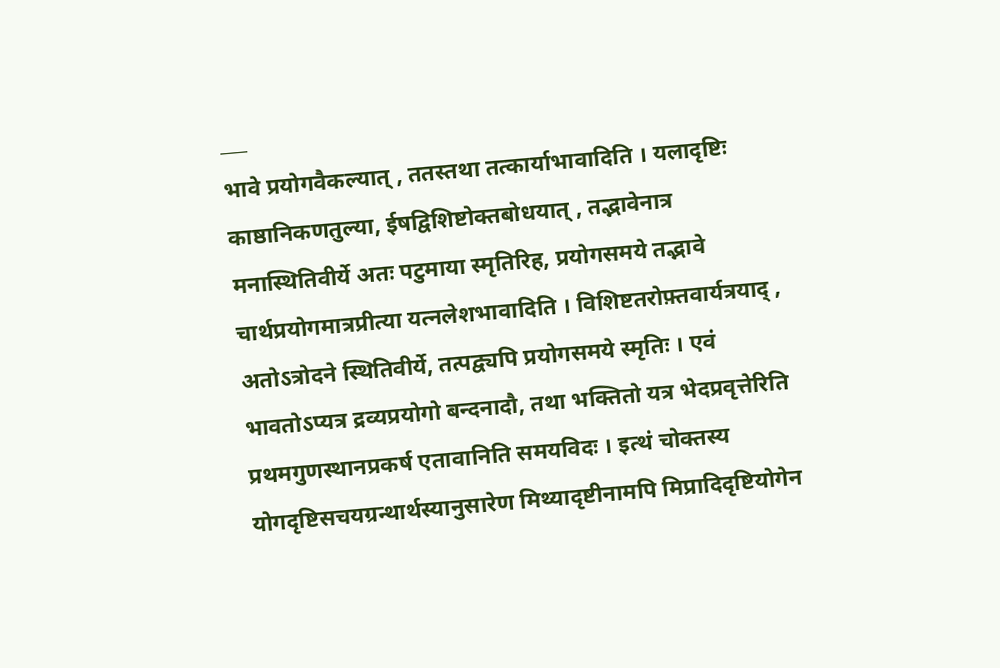___
भावे प्रयोगवैकल्यात् , ततस्तथा तत्कार्याभावादिति । यलादृष्टिः काष्ठानिकणतुल्या, ईषद्विशिष्टोक्तबोधयात् , तद्भावेनात्र मनास्थितिवीर्ये अतः पटुमाया स्मृतिरिह, प्रयोगसमये तद्भावे चार्थप्रयोगमात्रप्रीत्या यत्नलेशभावादिति । विशिष्टतरोफ़्तवार्यत्रयाद् , अतोऽत्रोदने स्थितिवीर्ये, तत्पद्व्यपि प्रयोगसमये स्मृतिः । एवं भावतोऽप्यत्र द्रव्यप्रयोगो बन्दनादौ, तथा भक्तितो यत्र भेदप्रवृत्तेरिति प्रथमगुणस्थानप्रकर्ष एतावानिति समयविदः । इत्थं चोक्तस्य योगदृष्टिसचयग्रन्थार्थस्यानुसारेण मिथ्यादृष्टीनामपि मिप्रादिदृष्टियोगेन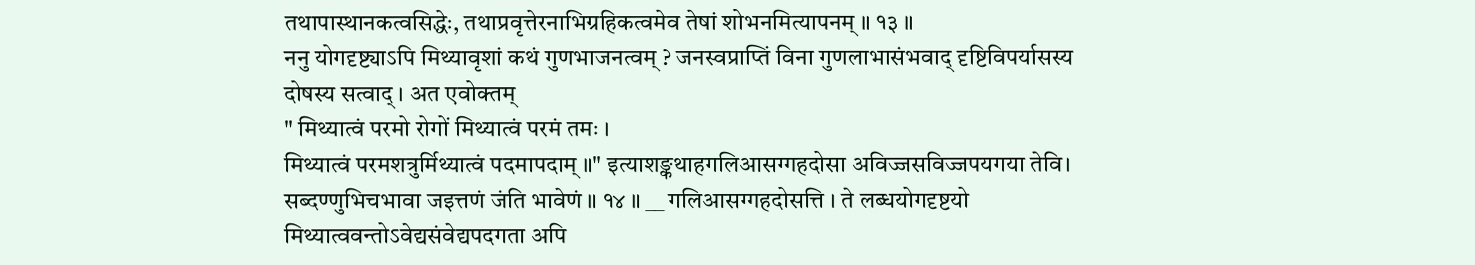तथापास्थानकत्वसिद्धेः, तथाप्रवृत्तेरनाभिग्रहिकत्वमेव तेषां शोभनमित्यापनम् ॥ १३ ॥
ननु योगदृष्ट्याऽपि मिथ्यावृशां कथं गुणभाजनत्वम् ? जनस्वप्राप्तिं विना गुणलाभासंभवाद् दृष्टिविपर्यासस्य दोषस्य सत्वाद् । अत एवोक्तम्
" मिथ्यात्वं परमो रोगों मिथ्यात्वं परमं तमः ।
मिथ्यात्वं परमशत्रुर्मिथ्यात्वं पदमापदाम् ॥" इत्याशङ्कथाहगलिआसग्गहदोसा अविज्जसविज्जपयगया तेवि। सब्दण्णुभिचभावा जइत्तणं जंति भावेणं ॥ १४ ॥ __ गलिआसग्गहदोसत्ति । ते लब्धयोगदृष्टयो मिथ्यात्ववन्तोऽवेद्यसंवेद्यपदगता अपि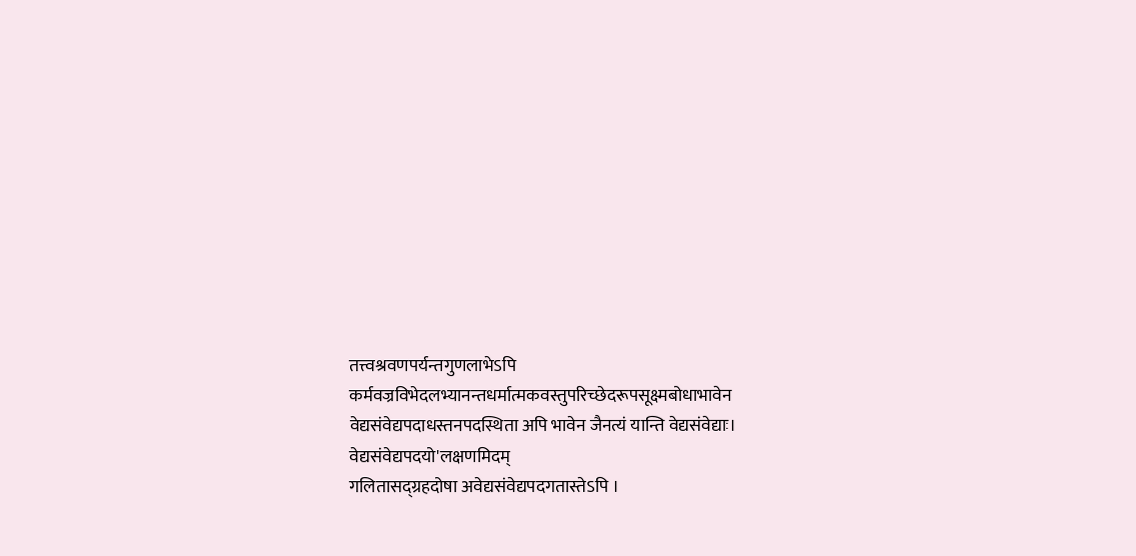तत्त्वश्रवणपर्यन्तगुणलाभेऽपि कर्मवज्रविभेदलभ्यानन्तधर्मात्मकवस्तुपरिच्छेदरूपसूक्ष्मबोधाभावेन वेद्यसंवेद्यपदाधस्तनपदस्थिता अपि भावेन जैनत्यं यान्ति वेद्यसंवेद्याः। वेद्यसंवेद्यपदयो'लक्षणमिदम्
गलितासद्ग्रहदोषा अवेद्यसंवेद्यपदगतास्तेऽपि ।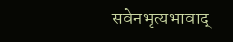सवेनभृत्यभावाद्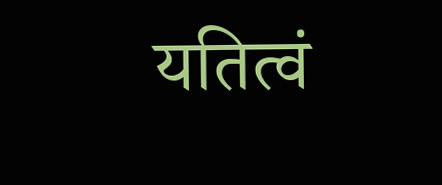यतित्वं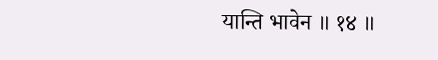यान्ति भावेन ॥ १४ ॥